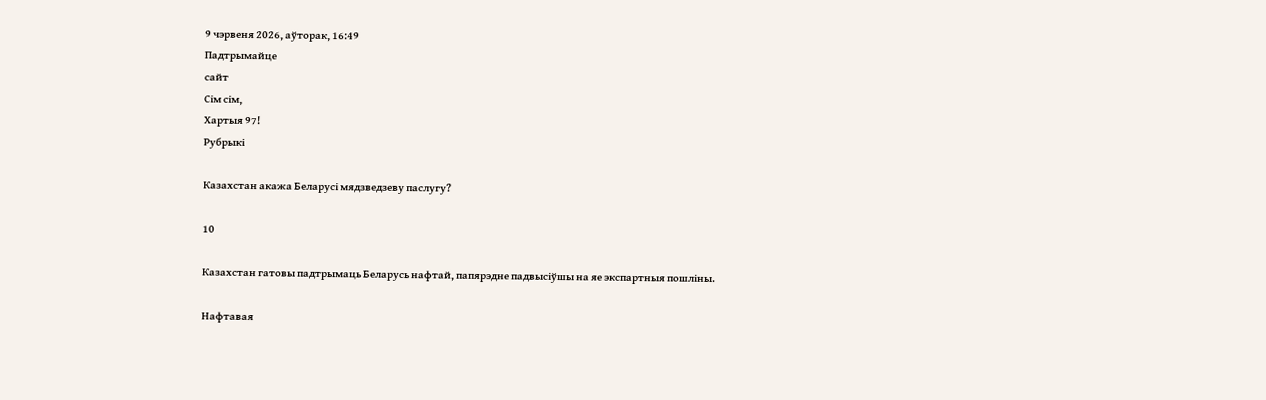9 чэрвеня 2026, aўторак, 16:49
Падтрымайце
сайт
Сім сім,
Хартыя 97!
Рубрыкі

Казахстан акажа Беларусі мядзведзеву паслугу?

10

Казахстан гатовы падтрымаць Беларусь нафтай, папярэдне падвысіўшы на яе экспартныя пошліны.

Нафтавая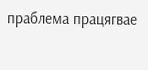праблема працягвае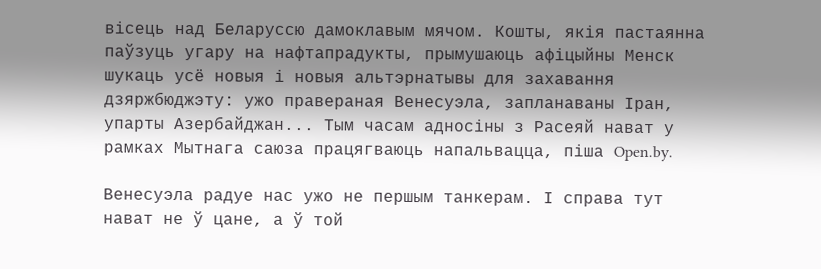вісець над Беларуссю дамоклавым мячом. Кошты, якія пастаянна паўзуць угару на нафтапрадукты, прымушаюць афіцыйны Менск шукаць усё новыя і новыя альтэрнатывы для захавання дзяржбюджэту: ужо правераная Венесуэла, запланаваны Іран, упарты Азербайджан... Тым часам адносіны з Расеяй нават у рамках Мытнага саюза працягваюць напальвацца, піша Open.by.

Венесуэла радуе нас ужо не першым танкерам. І справа тут нават не ў цане, а ў той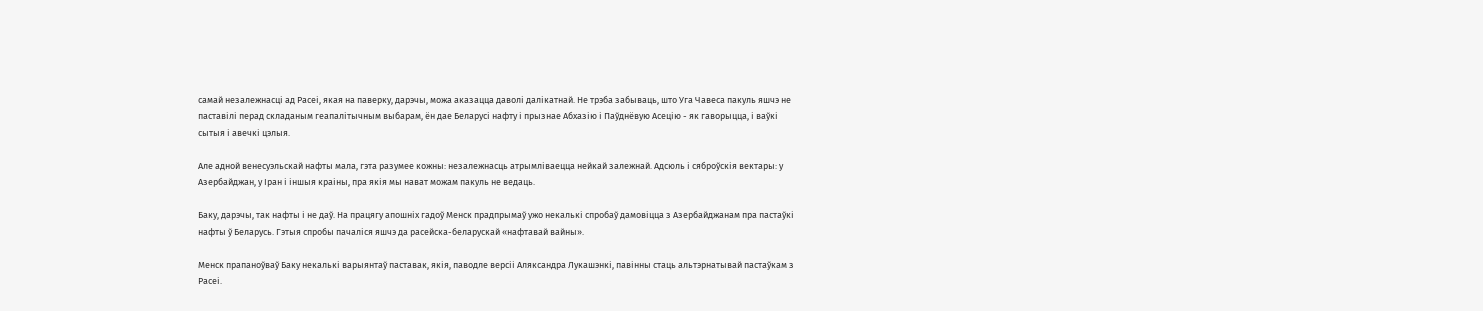самай незалежнасці ад Расеі, якая на паверку, дарэчы, можа аказацца даволі далікатнай. Не трэба забываць, што Уга Чавеса пакуль яшчэ не паставілі перад складаным геапалітычным выбарам, ён дае Беларусі нафту і прызнае Абхазію і Паўднёвую Асецію - як гаворыцца, і ваўкі сытыя і авечкі цэлыя.

Але адной венесуэльскай нафты мала, гэта разумее кожны: незалежнасць атрымліваецца нейкай залежнай. Адсюль і сяброўскія вектары: у Азербайджан, у Іран і іншыя краіны, пра якія мы нават можам пакуль не ведаць.

Баку, дарэчы, так нафты і не даў. На працягу апошніх гадоў Менск прадпрымаў ужо некалькі спробаў дамовіцца з Азербайджанам пра пастаўкі нафты ў Беларусь. Гэтыя спробы пачаліся яшчэ да расейска-беларускай «нафтавай вайны».

Менск прапаноўваў Баку некалькі варыянтаў паставак, якія, паводле версіі Аляксандра Лукашэнкі, павінны стаць альтэрнатывай пастаўкам з Расеі.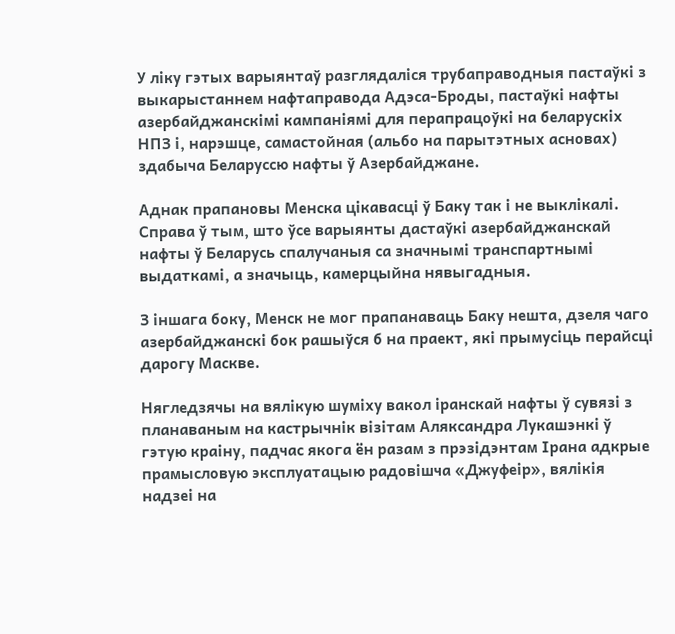У ліку гэтых варыянтаў разглядаліся трубаправодныя пастаўкі з выкарыстаннем нафтаправода Адэса-Броды, пастаўкі нафты азербайджанскімі кампаніямі для перапрацоўкі на беларускіх НПЗ і, нарэшце, самастойная (альбо на парытэтных асновах) здабыча Беларуссю нафты ў Азербайджане.

Аднак прапановы Менска цікавасці ў Баку так і не выклікалі. Справа ў тым, што ўсе варыянты дастаўкі азербайджанскай нафты ў Беларусь спалучаныя са значнымі транспартнымі выдаткамі, а значыць, камерцыйна нявыгадныя.

З іншага боку, Менск не мог прапанаваць Баку нешта, дзеля чаго азербайджанскі бок рашыўся б на праект, які прымусіць перайсці дарогу Маскве.

Нягледзячы на вялікую шуміху вакол іранскай нафты ў сувязі з планаваным на кастрычнік візітам Аляксандра Лукашэнкі ў гэтую краіну, падчас якога ён разам з прэзідэнтам Ірана адкрые прамысловую эксплуатацыю радовішча «Джуфеір», вялікія надзеі на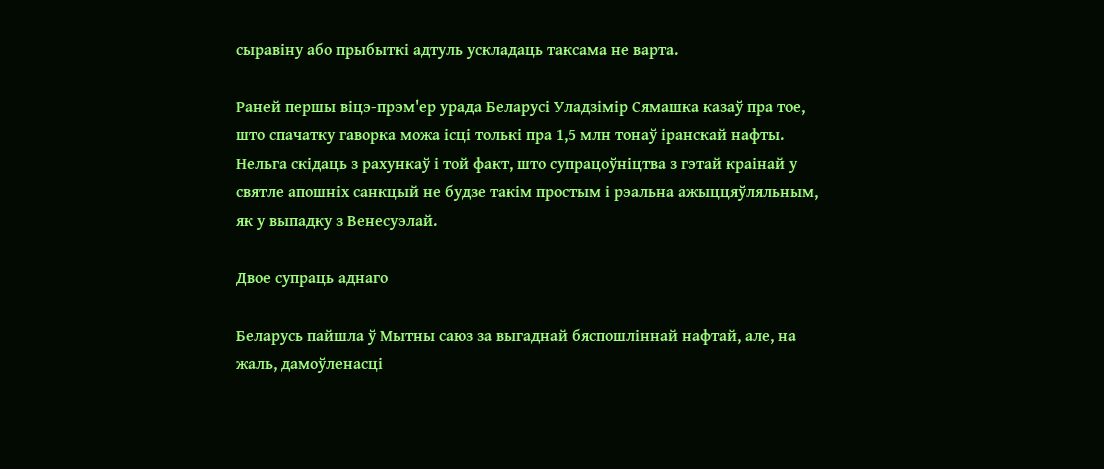сыравіну або прыбыткі адтуль ускладаць таксама не варта.

Раней першы віцэ-прэм'ер урада Беларусі Уладзімір Сямашка казаў пра тое, што спачатку гаворка можа ісці толькі пра 1,5 млн тонаў іранскай нафты. Нельга скідаць з рахункаў і той факт, што супрацоўніцтва з гэтай краінай у святле апошніх санкцый не будзе такім простым і рэальна ажыццяўляльным, як у выпадку з Венесуэлай.

Двое супраць аднаго

Беларусь пайшла ў Мытны саюз за выгаднай бяспошліннай нафтай, але, на жаль, дамоўленасці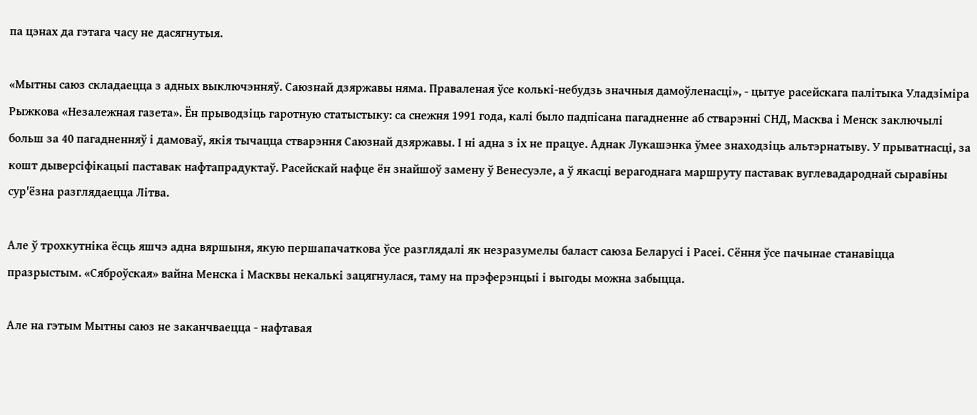па цэнах да гэтага часу не дасягнутыя.

«Мытны саюз складаецца з адных выключэнняў. Саюзнай дзяржавы няма. Праваленая ўсе колькі-небудзь значныя дамоўленасці», - цытуе расейскага палітыка Уладзіміра Рыжкова «Незалежная газета». Ён прыводзіць гаротную статыстыку: са снежня 1991 года, калі было падпісана пагадненне аб стварэнні СНД, Масква і Менск заключылі больш за 40 пагадненняў і дамоваў, якія тычацца стварэння Саюзнай дзяржавы. І ні адна з іх не працуе. Аднак Лукашэнка ўмее знаходзіць альтэрнатыву. У прыватнасці, за кошт дыверсіфікацыі паставак нафтапрадуктаў. Расейскай нафце ён знайшоў замену ў Венесуэле, а ў якасці верагоднага маршруту паставак вуглевадароднай сыравіны сур'ёзна разглядаецца Літва.

Але ў трохкутніка ёсць яшчэ адна вяршыня, якую першапачаткова ўсе разглядалі як незразумелы баласт саюза Беларусі і Расеі. Сёння ўсе пачынае станавіцца празрыстым. «Сяброўская» вайна Менска і Масквы некалькі зацягнулася, таму на прэферэнцыі і выгоды можна забыцца.

Але на гэтым Мытны саюз не заканчваецца - нафтавая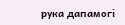рука дапамогі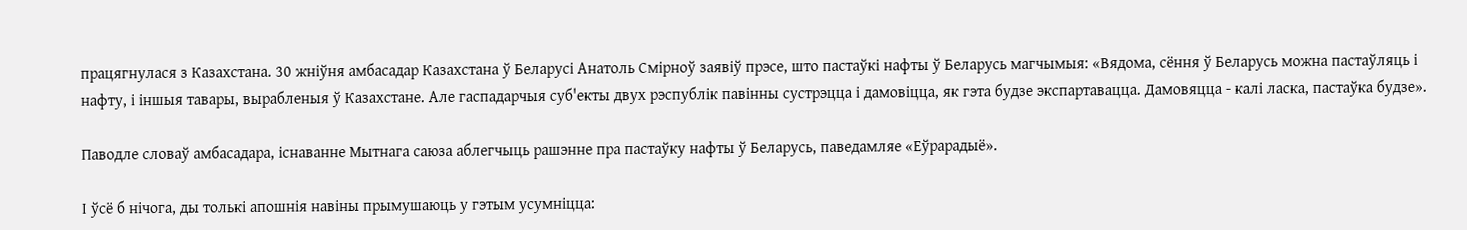працягнулася з Казахстана. 30 жніўня амбасадар Казахстана ў Беларусі Анатоль Смірноў заявіў прэсе, што пастаўкі нафты ў Беларусь магчымыя: «Вядома, сёння ў Беларусь можна пастаўляць і нафту, і іншыя тавары, вырабленыя ў Казахстане. Але гаспадарчыя суб'екты двух рэспублік павінны сустрэцца і дамовіцца, як гэта будзе экспартавацца. Дамовяцца - калі ласка, пастаўка будзе».

Паводле словаў амбасадара, існаванне Мытнага саюза аблегчыць рашэнне пра пастаўку нафты ў Беларусь, паведамляе «Еўрарадыё».

І ўсё б нічога, ды толькі апошнія навіны прымушаюць у гэтым усумніцца: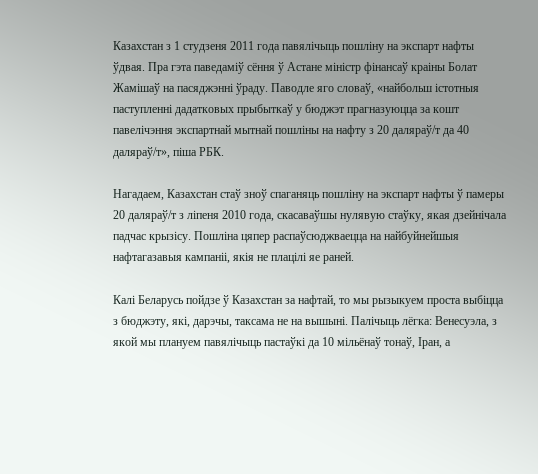Казахстан з 1 студзеня 2011 года павялічыць пошліну на экспарт нафты ўдвая. Пра гэта паведаміў сёння ў Астане міністр фінансаў краіны Болат Жамішаў на пасяджэнні ўраду. Паводле яго словаў, «найбольш істотныя паступленні дадатковых прыбыткаў у бюджэт прагназуюцца за кошт павелічэння экспартнай мытнай пошліны на нафту з 20 даляраў/т да 40 даляраў/т», піша РБК.

Нагадаем, Казахстан стаў зноў спаганяць пошліну на экспарт нафты ў памеры 20 даляраў/т з ліпеня 2010 года, скасаваўшы нулявую стаўку, якая дзейнічала падчас крызісу. Пошліна цяпер распаўсюджваецца на найбуйнейшыя нафтагазавыя кампаніі, якія не плацілі яе раней.

Калі Беларусь пойдзе ў Казахстан за нафтай, то мы рызыкуем проста выбіцца з бюджэту, які, дарэчы, таксама не на вышыні. Палічыць лёгка: Венесуэла, з якой мы плануем павялічыць пастаўкі да 10 мільёнаў тонаў, Іран, а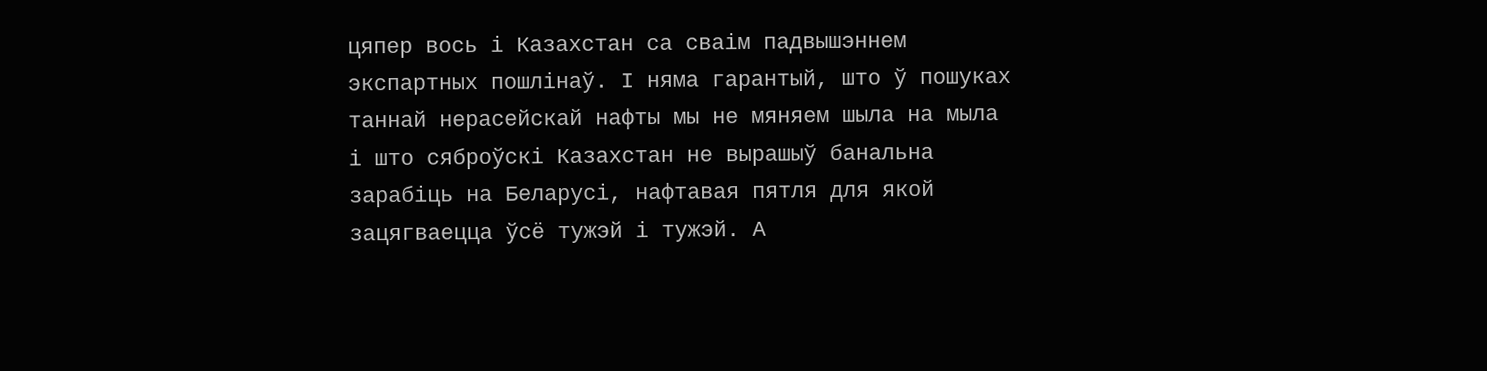цяпер вось і Казахстан са сваім падвышэннем экспартных пошлінаў. І няма гарантый, што ў пошуках таннай нерасейскай нафты мы не мяняем шыла на мыла і што сяброўскі Казахстан не вырашыў банальна зарабіць на Беларусі, нафтавая пятля для якой зацягваецца ўсё тужэй і тужэй. А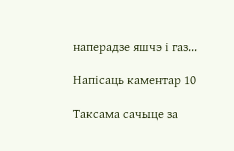наперадзе яшчэ і газ...

Напісаць каментар 10

Таксама сачыце за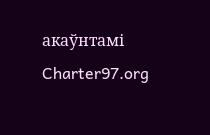акаўнтамі Charter97.org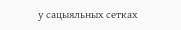у сацыяльных сетках